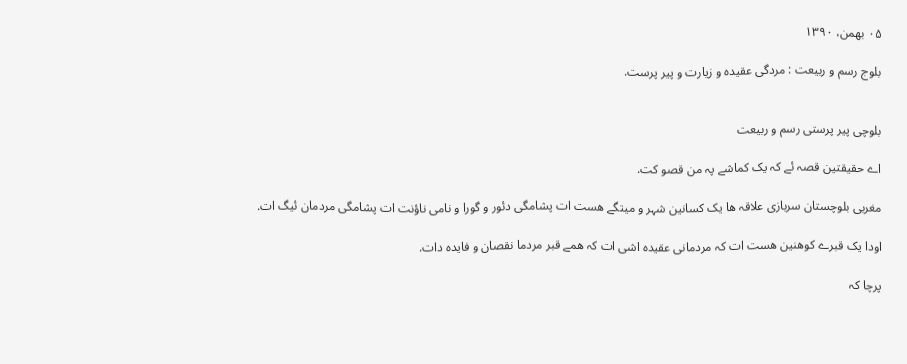۰۵ بهمن، ۱۳۹۰

بلوج رسم و ربیعت : مردگی عقیدہ و زیارت و پیر پرست.


بلوچی پیر پرستی رسم و ربیعت

اے حقیقتین قصہ ئے کہ یک کماشے پہ من قصو کت.

مغربی بلوچستان سربازی علاقہ ھا یک کسانین شہر و میتگے ھست ات پشامگی دئور و گورا و نامی ناؤنت ات پشامگی مردمان ئیگ ات.

اودا یک قبرے کوھنین ھست ات کہ مردمانی عقیدہ اشی ات کہ ھمے قبر مردما نقصان و فایدہ دات.

پرچا کہ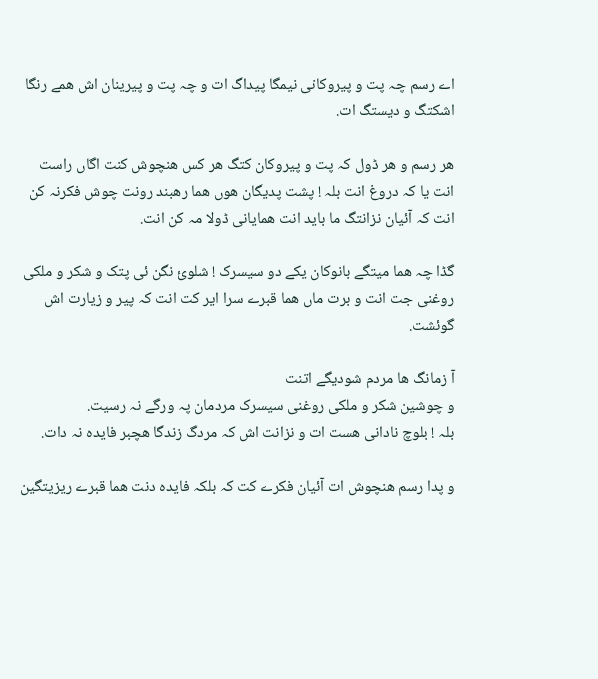اے رسم چہ پت و پیروکانی نیمگا پیداگ ات و چہ پت و پیرینان اش ھمے رنگا اشکتگ و دیستگ ات.

ھر رسم و ھر ڈول کہ پت و پیروکان کتگ ھر کس ھنچوش کنت اگاں راست انت یا کہ دروغ انت بلہ ! پشت پدیگان ھوں ھما رھبند رونت چوش فکرنہ کن انت کہ آئیان نزانتگ ما باید انت ھمایانی ڈولا مہ کن انت.

گڈا چہ ھما میتگے بانوکان یکے دو سیسرک ! شلوئ نگن ئی پتک و شکر و ملکی روغنی جت انت و برت ماں ھما قبرے سرا ایر کت انت کہ پیر و زیارت اش گوئشت.

آ زمانگ ھا مردم شودیگے اتنت
و چوشین شکر و ملکی روغنی سیسرک مردمان پہ ورگے نہ رسیت.
بلہ ! بلوچ نادانی ھست ات و نزانت اش کہ مردگ زندگا ھچبر فایدہ نہ دات.

و پدا رسم ھنچوش ات آئیان فکرے کت کہ بلکہ فایدہ دنت ھما قبرے ریزیتگین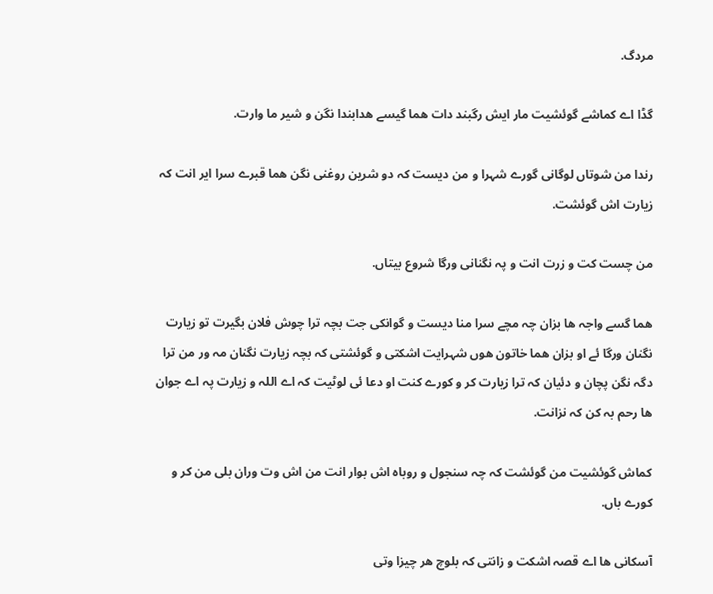مردگ.

گڈا اے کماشے گوئشیت مار ایش رگبند دات ھما گیسے ھدابندا نگن و شیر ما وارت.

رندا من شوتاں لوگانی گورے شہرا و من دیست کہ دو شرین روغنی نگن ھما قبرے سرا ایر انت کہ زیارت اش گوئشت.

من چست کت و زرت انت و پہ نگنانی ورگا شروع بیتاں.

ھما گسے واجہ ھا بزان چہ مچے سرا منا دیست و گوانکی جت بچہ ترا چوش فلان بگیرت تو زیارت نگنان ورگا ئے او بزان ھما خاتون ھوں شہرایت اشکتی و گوئشتی کہ بچہ زیارت نگنان مہ ور من ترا دگہ نگن پچان و دئیان کہ ترا زیارت کر و کورے کنت او دعا ئی لوٹیت کہ اے اللہ و زیارت پہ اے جوان ھا رحم بہ کن کہ نزانت.

کماش گوئشیت من گوئشت کہ چہ سنجول و روباہ اش بوار انت من اش وت وران بلی من کر و کورے باں.

آسکانی ھا اے قصہ اشکت و زانتی کہ بلوچ ھر چیزا وتی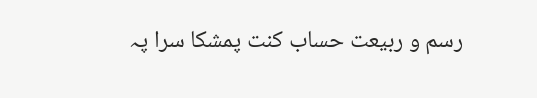رسم و ربیعت حساب کنت پمشکا سرا پہ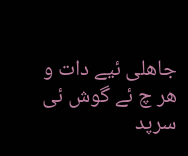جاھلی ئیے دات و ھر چ ئے گوش ئی سرپد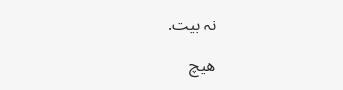نہ بیت.

هیچ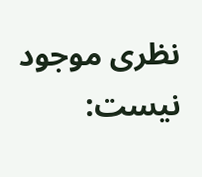نظری موجود نیست: